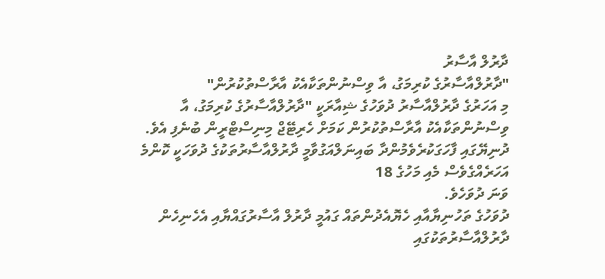ދާރުލް އާސާރު
"ދާރުލްއާސާރުގެ ކުރިމަގު، އާ ވިސްނުންތަކާއެކު އާރާސްތުކުރުން"
މި އަހަރުގެ ދާރުލްއާސާރު ދުވަހުގެ ޝިއާރަކީ "ދާރުލްއާސާރުގެ ކުރިމަގު، އާ ވިސްނުންތަކާއެކު އާރާސްތުކުރުން ކަމަށް ހެރިޓޭޖް މިނިސްޓްރީން ބުނެފި އެވެ.
ދުނިޔޭގައި ފާހަގަކުރެވެމުންދާ ބައިނަލްއަގުވާމީ ދާރުލްއާސާރުތަކުގެ ދުވަހަކީ ކޮންމެ އަހަރެއްގެވެސް މެއި މަހުގެ 18
ވަނަ ދުވަހެވެ.
ދުވަހުގެ ތަހުނިޔާއާއި ހެޔޮއެދުންތައް ގައުމީ ދާރުލް އާސާރުގައްޔާއި އެހެނިހެން ދާރުލްއާސާރުތަކުގައި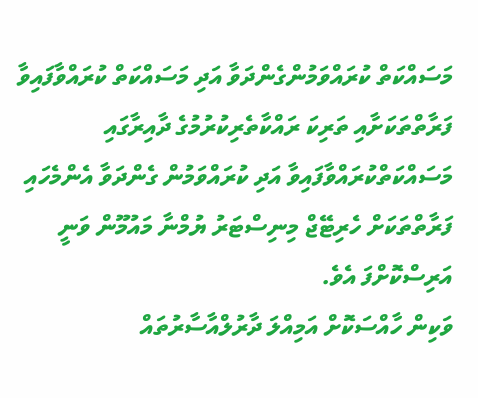މަސައްކަތް ކުރައްވަމުންގެންދަވާ އަދި މަސައްކަތް ކުރައްވާފައިވާ ފަރާތްތަކަށާއި ތަރިކަ ރައްކާތެރިކުރުމުގެ ދާއިރާގައި މަސައްކަތްކުރައްވާފައިވާ އަދި ކުރައްވަމުން ގެންދަވާ އެންމެހައި ފަރާތްތަކަށް ހެރިޓޭޖް މިނިސްޓަރު ޔުމްނާ މައުމޫން ވަނީ އަރިސްކޮށްފަ އެވެ.
ވަކިން ހާއްސަކޮށް އަމިއްލަ ދާރުލްއާސާރުތައް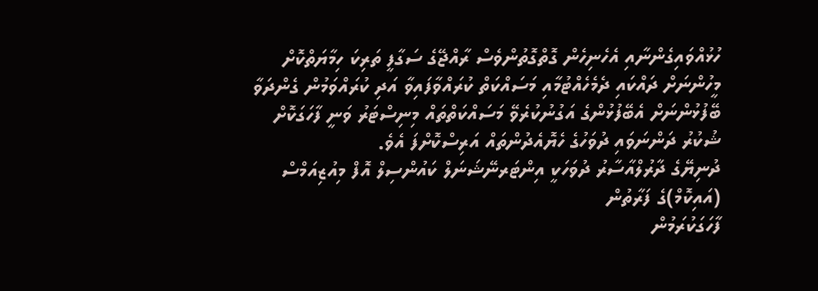ހުޅުއްވައިގެންނާއި އެހެނިހެން ގޮތްގޮތުންވެސް ރާއްޖޭގެ ސަގާފީ ތަރިކަ ހިމާޔަތްކޮށް މީހުންނަށް ދައްކައި ދެމެހެއްޓުމާއި މަސައްކަތް ކުރައްވާފައިވާ އަދި ކުރައްވަމުން ގެންދަވާ ބޭފުޅުންނަށް އެބޭފުޅުންގެ އަގުނުކުރެވޭ މަސައްކަތްތައް މިނިސްޓަރު ވަނީ ފާހަގަކޮށް ޝުކުރު ދަންނަވައި ދުވަހުގެ ހެޔޮއެދުންތައް އަރިސްކޮށްފަ އެވެ.
ދުނިޔޭގެ ދާރުލްއާސާރު ދުވަހަކީ އިންޓަރނޭޝަނަލް ކައުންސިލް އޮފް މިއުޒިއަމްސް (އައިކޮމް)ގެ ފަރާތުން
ފާހަގަކުރަމުން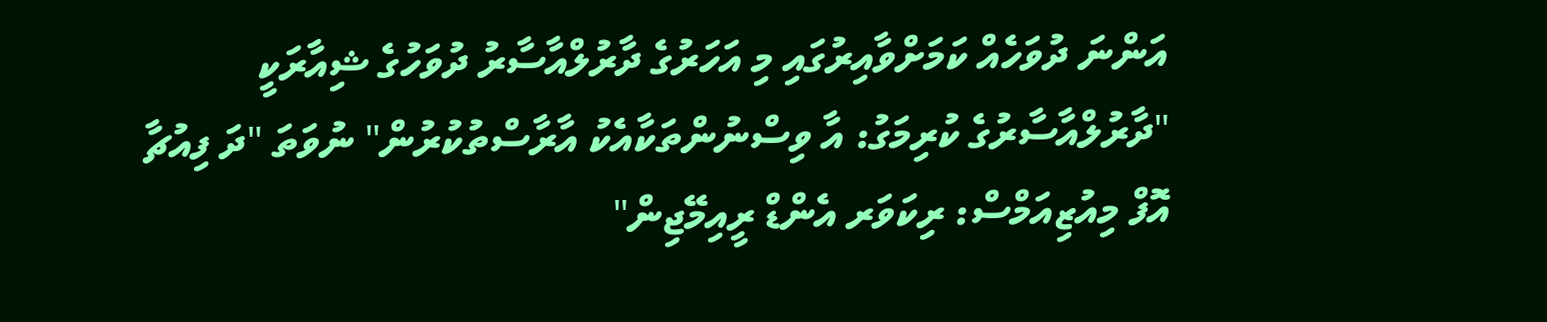އަންނަ ދުވަހެއް ކަމަށްވާއިރުގައި މި އަހަރުގެ ދާރުލްއާސާރު ދުވަހުގެ ޝިއާރަކީ "ދާރުލްއާސާރުގެ ކުރިމަގު: އާ ވިސްނުންތަކާއެކު އާރާސްތުކުރުން" ނުވަތަ "ދަ ފިއުޗާ އޮފް މިއުޒިއަމްސް: ރިކަވަރ އެންޑް ރީއިމޭޖިން"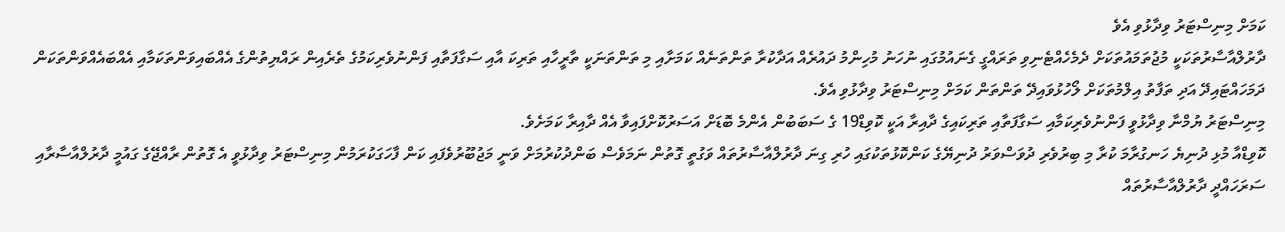ކަމަށް މިނިސްޓަރު ވިދާޅުވި އެވެ
ދާރުލްއާސާރުތަކަކީ މުޖުތަމައުތަކަށް ދެމެހެއްޓެނިވި ތަރައްގީ ގެނައުމުގައި ނުހަނު މުހިންމު ދައުރެއް އަދާކުރާ ތަންތަނެއް ކަމަށާއި މި ތަންތަނަކީ ތާރީހާއި ތަރިކަ އާއި ސަގާފަތާއި ފަންނުވެރިކަމުގެ ތެރެއިން ރައްޔިތުންގެ އެއްބައިވަންތަކަމާއި އެއްބައެއްވަންތަކަން ދަމަހައްޓައިދޭ އަދި ތަފާތު އިލްމުތަކަށް ލޯހުޅުވައިދޭ ތަންތަން ކަމަށް މިނިސްޓަރު ވިދާޅުވި އެވެ.
މިނިސްޓަރު ޔުމްނާ ވިދާޅުވީ ފަންނުވެރިކަމާއި ސަގާފަތާއި ތަރިކައިގެ ދާއިރާ އަކީ ކޮވިޑް19 ގެ ސަބަބުން އެންމެ ބޮޑަށް އަސަރުކޮށްފައިވާ އެއް ދާއިރާ ކަމަށެވެ.
ކޮވިޑްއާ މުޅި ދުނިޔެ ހަނގުރާމަ ކުރާ މި ބިރުވެރި ދުވަސްވަރު ދުނިޔޭގެ ކަންކޮޅުތަކުގައި ހުރި ގިނަ ދާރުލްއާސާރުތައް ވަގުތީ ގޮތުން ނަމަވެސް ބަންދުކުރުމަށް ވަނީ މަޖުބޫރުވެފައި ކަން ފާހަގަކުރަމުން މިނިސްޓަރު ވިދާޅުވީ އެ ގޮތުން ރާއްޖޭގެ ގައުމީ ދާރުލްއާސާރާއި ސަރަހައްދީ ދާރުލްއާސާރުތައް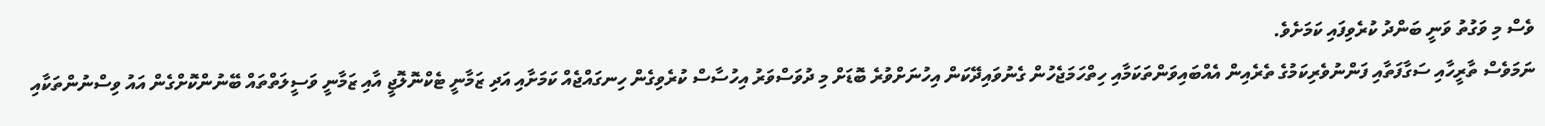ވެސް މި ވަގުތު ވަނީ ބަންދު ކުރެވިފައި ކަމަށެވެ.
ނަމަވެސް ތާރީހާއި ސަގާފަތާއި ފަންނުވެރިކަމުގެ ތެރެއިން އެއްބައިވަންތަކަމާއި ހިތްހަމަޖެހުން ގެނުވައިދޭކަން އިހުނަށްވުރެ ބޮޑަށް މި ދުވަސްވަރު އިހުސާސް ކުރެވިގެން ހިނގައްޖެއް ކަމަށާއި އަދި ޒަމާނީ ޓެކްނޮލޮޖީ އާއި ޒަމާނީ ވަސީލަތްތައް ބޭނުންކޮށްގެން އައު ވިސްނުންތަކާއި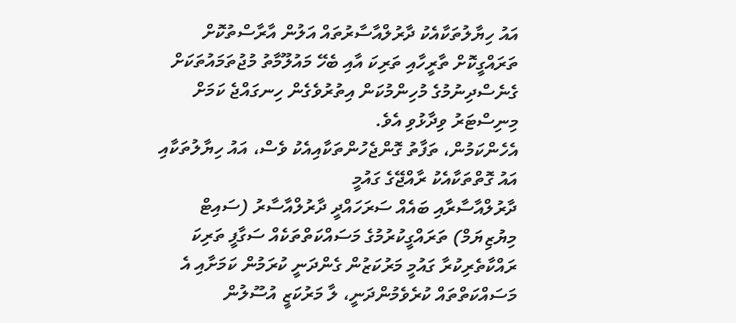އައު ހިޔާލުތަކާއެކު ދާރުލްއާސާރުތައް އަލުން އާރާސްތުކޮށް ތަރައްގީކޮށް ތާރީހާއި ތަރިކަ އާއި ބެހޭ މައުލޫމާތު މުޖުތަމައުތަކަށް ގެނެސްދިނުމުގެ މުހިންމުކަން އިތުރުވެގެން ހިނގައްޖެ ކަމަށް މިނިސްޓަރު ވިދާޅުވި އެވެ.
އެހެންކަމުން، ތަފާތު ގޮންޖެހުންތަކާއިއެކު ވެސް، އައު ހިޔާލުތަކާއި އައު ގޮތްތަކާއެކު ރާއްޖޭގެ ގައުމީ
ދާރުލްއާސާރާއި ބައެއް ސަރަހައްދީ ދާރުލްއާސާރު (ސައިޓް މިޔުޒިޔަމް) ތަރައްގީކުރުމުގެ މަސައްކަތްތަކެއް ސަގާފީ ތަރިކަ ރައްކާތެރިކުރާ ގައުމީ މަރުކަޒުން ގެންދަނީ ކުރަމުން ކަމަށާއި އެ މަސައްކަތްތައް ކުރެވެމުންދަނީ، ލާ މަރުކަޒީ އުސޫލުން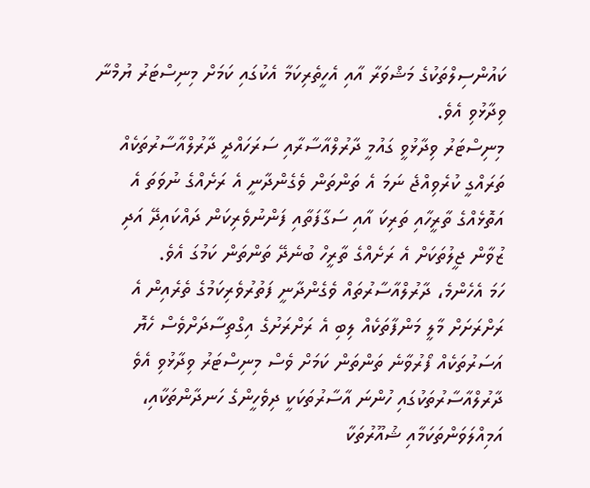ކައުންސިލްތަކުގެ މަޝްވަރާ އާއި އެހީތެރިކަމާ އެކުގައި ކަމަށް މިނިސްޓަރު ޔުމްނާ ވިދާޅުވި އެވެ.
މިނިސްޓަރު ވިދާޅުވީ ގައުމީ ދާރުލްއާސާރާއި ސަރަހައްދީ ދާރުލްއާސާރުތަކެއް ތަރައްގީ ކުރެވިއްޖެ ނަމަ އެ ތަންތަން ވެގެންދާނީ އެ ރަށެއްގެ ނުވަތަ އެ އަތޮޅެއްގެ ތާރީހާއި ތަރިކަ އާއި ސަގާފަތާއި ފަންނުވެރިކަން ދައްކައިދޭ އަދި ޒުވާން ޖީލުތަކަށް އެ ރަށެއްގެ ތާރީހް ބުނެދޭ ތަންތަން ކަމުގަ އެވެ.
ހަމަ އެހެންމެ، ދާރުލްއާސާރުތައް ވެގެންދާނީ ފަތުރުވެރިކަމުގެ ތެރެއިން އެ ރަށްރަށަށް މާލީ މަންފާތަކެއް ލިބި އެ ރަށްރަށުގެ އިގްތިސާދަށްވެސް ހެޔޮ އަސަރުތަކެއް ފޯރުވާނެ ތަންތަން ކަމަށް ވެސް މިނިސްޓަރު ވިދާޅުވި އެވެ
ދާރުލްއާސާރުތަކުގައި ހުންނަ އާސާރުތަކަކީ ދިވެހީންގެ ހަނދާންތަކާއި، އަމިއްލަވަންތަކަމާއި ޝުއޫރުތަކާ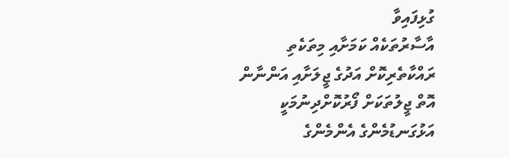ގުޅިފައިވާ
އާސާރުތަކެއް ކަމަށާއި މިތަކެތި ރައްކާތެރިކޮށް އަދުގެ ޖީލަށާއި އަންނާން އޮތް ޖީލުތަކަށް ފޯރުކޮށްދިނުމަކީ އަޅުގަނޑުމެންގެ އެންމެންގެ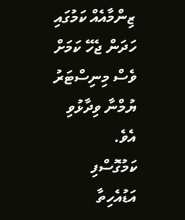ޒިންމާއެއް ކަމުގައި ހަދަން ޖެހޭ ކަމަށް ވެސް މިނިސްޓަރު ޔުމްނާ ވިދާޅުވި އެވެ.
ކަމުގޮސްފި
އަޑުއެހިތާ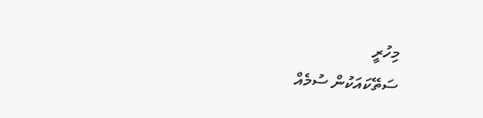މިހުރީ
ސަތޭކައަކުން ސުމެއް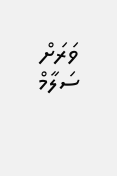ވަރަށް ސަލާމް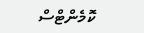ކޮމެންޓްސް